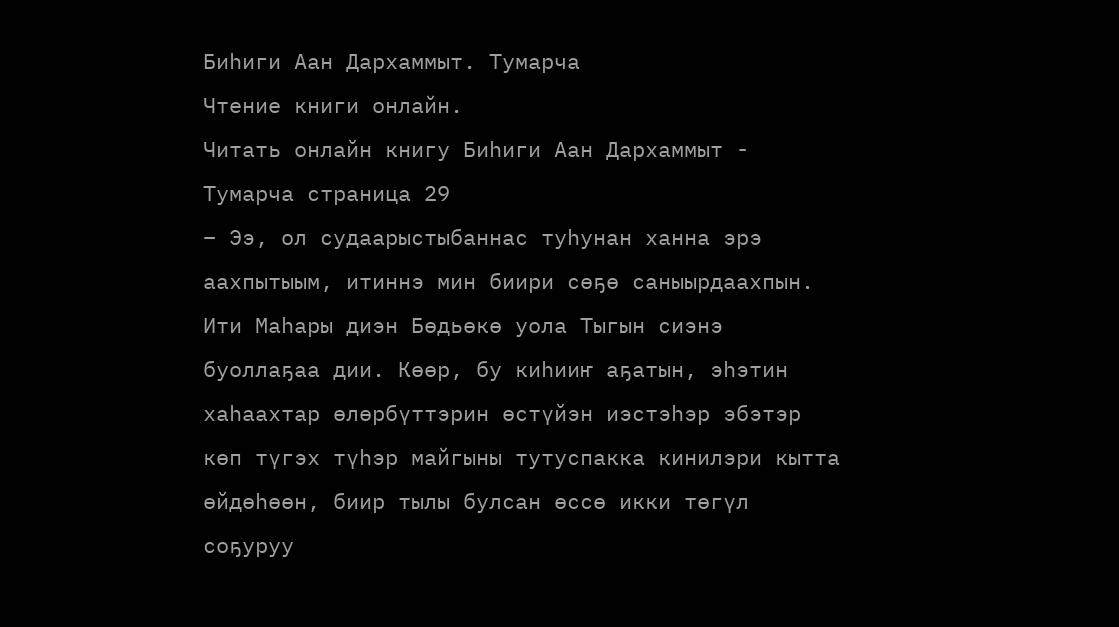Биһиги Аан Дархаммыт. Тумарча
Чтение книги онлайн.
Читать онлайн книгу Биһиги Аан Дархаммыт - Тумарча страница 29
– Ээ, ол судаарыстыбаннас туһунан ханна эрэ аахпытыым, итиннэ мин биири сөҕө саныырдаахпын. Ити Маһары диэн Бөдьөкө уола Тыгын сиэнэ буоллаҕаа дии. Көөр, бу киһииҥ аҕатын, эһэтин хаһаахтар өлөрбүттэрин өстүйэн иэстэһэр эбэтэр көп түгэх түһэр майгыны тутуспакка кинилэри кытта өйдөһөөн, биир тылы булсан өссө икки төгүл соҕуруу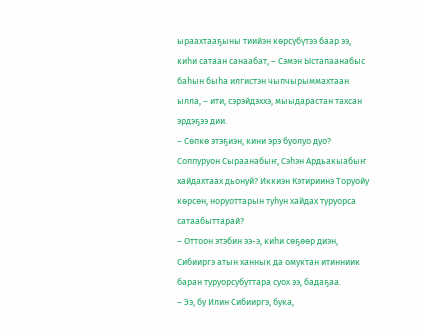ыраахтааҕыны тиийэн көрсүбүтээ баар ээ, киһи сатаан санаабат, – Сэмэн Ыстапаанабыс баһын быһа илгистэн чыпчырыммахтаан ылла, – ити, сэрэйдэххэ, мыыдарастан тахсан эрдэҕээ дии.
– Сөпкө этэҕиэн, кини эрэ буолуо дуо? Соппуруон Сыраанабыҥ, Сэһэн Ардьакыабыҥ хайдахтаах дьонуй? Иккиэн Кэтириинэ Торуойу көрсөн, норуоттарын туһун хайдах туруорса сатаабыттарай?
– Оттоон этэбин ээ-э, киһи сөҕөөр диэн, Сибииргэ атын ханнык да омуктан итинниик баран туруорсубуттара суох ээ, бадаҕаа.
– Ээ, бу Илин Сибииргэ, бука,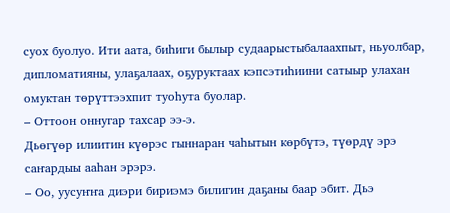суох буолуо. Ити аата, биһиги былыр судаарыстыбалаахпыт, ньуолбар, дипломатияны, улаҕалаах, оҕуруктаах кэпсэтиһиини сатыыр улахан омуктан төрүттээхпит туоһута буолар.
– Оттоон оннугар тахсар ээ-э.
Дьөгүөр илиитин күөрэс гыннаран чаһытын көрбүтэ, түөрдү эрэ саҥардыы ааһан эрэрэ.
– Оо, уусуҥҥа диэри бириэмэ билигин даҕаны баар эбит. Дьэ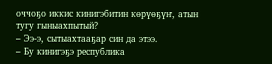оччоҕо иккис кинигэбитин көрүөҕүҥ, атын тугу гыныахпытый?
– Ээ-э, сытыахтааҕар син да этээ.
– Бу кинигэҕэ республика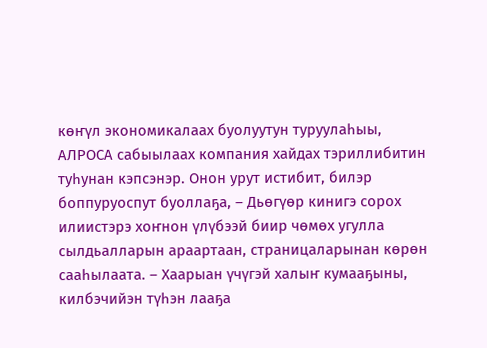көҥүл экономикалаах буолуутун туруулаһыы, АЛРОСА сабыылаах компания хайдах тэриллибитин туһунан кэпсэнэр. Онон урут истибит, билэр боппуруоспут буоллаҕа, – Дьөгүөр кинигэ сорох илиистэрэ хоҥнон үлүбээй биир чөмөх угулла сылдьалларын араартаан, страницаларынан көрөн сааһылаата. – Хаарыан үчүгэй халыҥ кумааҕыны, килбэчийэн түһэн лааҕа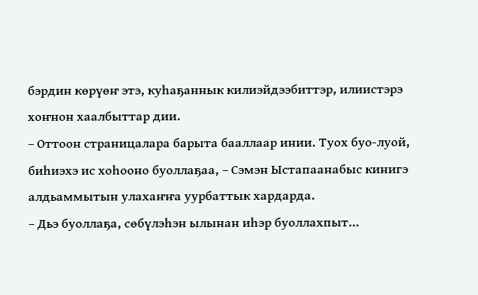бэрдин көрүөҥ этэ, куһаҕаннык килиэйдээбиттэр, илиистэрэ хоҥнон хаалбыттар дии.
– Оттоон страницалара барыта бааллаар инии. Туох буо-луой, биһиэхэ ис хоһооно буоллаҕаа, – Сэмэн Ыстапаанабыс кинигэ алдьаммытын улахаҥҥа уурбаттык хардарда.
– Дьэ буоллаҕа, сөбүлэһэн ылынан иһэр буоллахпыт…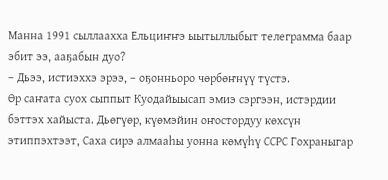Манна 1991 сыллаахха Ельциҥҥэ ыытыллыбыт телеграмма баар эбит ээ, ааҕабын дуо?
– Дьээ, истиэххэ эрээ, – оҕонньоро чөрбөҥнүү түстэ.
Өр саҥата суох сыппыт Куодайыысап эмиэ сэргээн, истэрдии бэттэх хайыста. Дьөгүөр, күөмэйин оҥостордуу көхсүн этиппэхтээт, Саха сирэ алмааһы уонна көмүһү ССРС Гохраныгар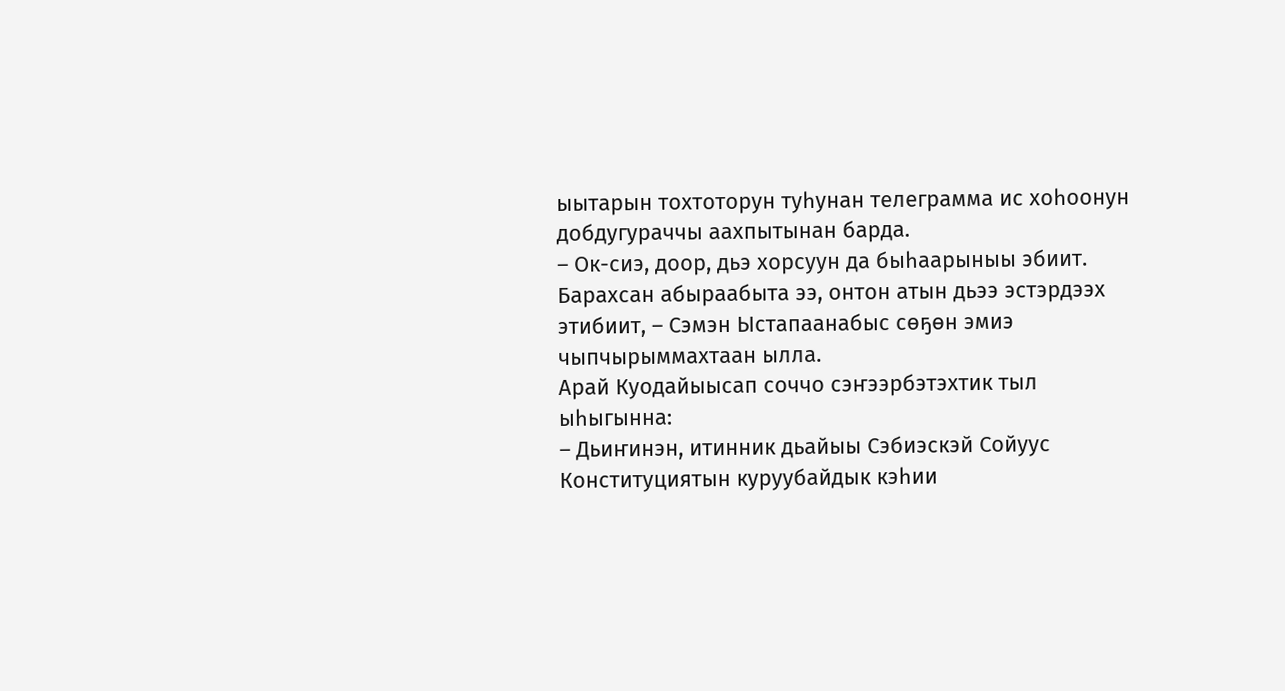ыытарын тохтоторун туһунан телеграмма ис хоһоонун добдугураччы аахпытынан барда.
– Ок-сиэ, доор, дьэ хорсуун да быһаарыныы эбиит. Барахсан абыраабыта ээ, онтон атын дьээ эстэрдээх этибиит, – Сэмэн Ыстапаанабыс сөҕөн эмиэ чыпчырыммахтаан ылла.
Арай Куодайыысап соччо сэҥээрбэтэхтик тыл ыһыгынна:
– Дьиҥинэн, итинник дьайыы Сэбиэскэй Сойуус Конституциятын куруубайдык кэһии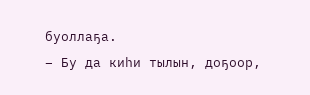буоллаҕа.
– Бу да киһи тылын, доҕоор,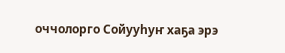оччолорго Сойууһуҥ хаҕа эрэ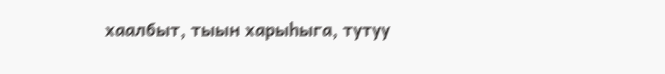хаалбыт, тыын харыһыга, тутуу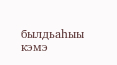былдьаһыы кэмэ